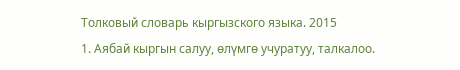Толковый словарь кыргызского языка. 2015
1. Аябай кыргын салуу, өлүмгө учуратуу, талкалоо.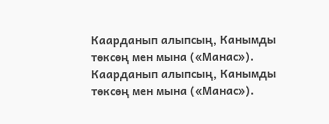Каарданып алыпсың, Канымды төксөң мен мына («Манас»). Каарданып алыпсың, Канымды төксөң мен мына («Манас»).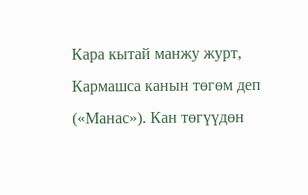Кара кытай манжу журт, Кармашса канын төгөм деп («Манас»). Кан төгүүдөн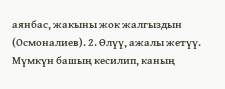аянбас, жакыны жок жалгыздын (Осмоналиев). 2. Өлүү, ажалы жетүү. Мүмкүн башың кесилип, каның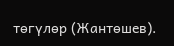төгүлөр (Жантөшев).